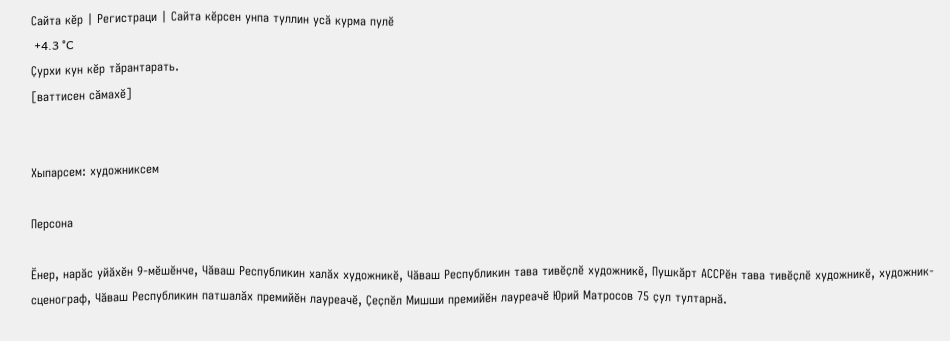Сайта кӗр | Регистраци | Сайта кӗрсен унпа туллин усӑ курма пулӗ
 +4.3 °C
Ҫурхи кун кӗр тӑрантарать.
[ваттисен сӑмахӗ]


Хыпарсем: художниксем

Персона

Ӗнер, нарӑс уйӑхӗн 9-мӗшӗнче, Чӑваш Республикин халӑх художникӗ, Чӑваш Республикин тава тивӗҫлӗ художникӗ, Пушкӑрт АССРӗн тава тивӗҫлӗ художникӗ, художник-сценограф, Чӑваш Республикин патшалӑх премийӗн лауреачӗ, Ҫеҫпӗл Мишши премийӗн лауреачӗ Юрий Матросов 75 ҫул тултарнӑ.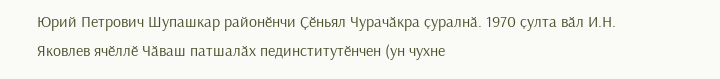Юрий Петрович Шупашкар районӗнчи Ҫӗньял Чурачӑкра ҫуралнӑ. 1970 ҫулта вӑл И.Н. Яковлев ячӗллӗ Чӑваш патшалӑх пединститутӗнчен (ун чухне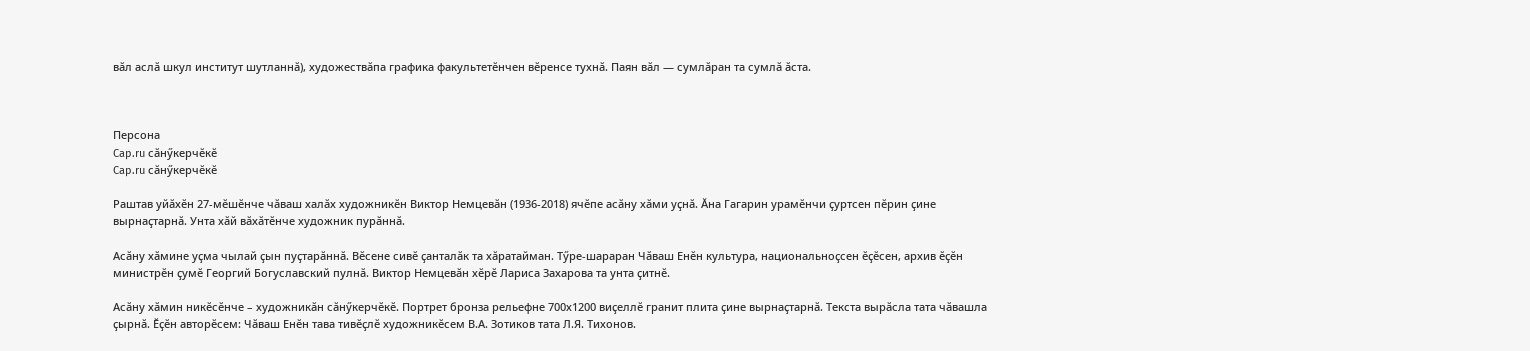вӑл аслӑ шкул институт шутланнӑ), художествӑпа графика факультетӗнчен вӗренсе тухнӑ. Паян вӑл — сумлӑран та сумлӑ ӑста.



Персона
Cap.ru сӑнӳкерчӗкӗ
Cap.ru сӑнӳкерчӗкӗ

Раштав уйӑхӗн 27-мӗшӗнче чӑваш халӑх художникӗн Виктор Немцевӑн (1936-2018) ячӗпе асӑну хӑми уҫнӑ. Ӑна Гагарин урамӗнчи ҫуртсен пӗрин ҫине вырнаҫтарнӑ. Унта хӑй вӑхӑтӗнче художник пурӑннӑ.

Асӑну хӑмине уҫма чылай ҫын пуҫтарӑннӑ. Вӗсене сивӗ ҫанталӑк та хӑратайман. Тӳре-шараран Чӑваш Енӗн культура, национальноҫсен ӗҫӗсен, архив ӗҫӗн министрӗн ҫумӗ Георгий Богуславский пулнӑ. Виктор Немцевӑн хӗрӗ Лариса Захарова та унта ҫитнӗ.

Асӑну хӑмин никӗсӗнче – художникӑн сӑнӳкерчӗкӗ. Портрет бронза рельефне 700х1200 виҫеллӗ гранит плита ҫине вырнаҫтарнӑ. Текста вырӑсла тата чӑвашла ҫырнӑ. Ӗҫӗн авторӗсем: Чӑваш Енӗн тава тивӗҫлӗ художникӗсем В.А. Зотиков тата Л.Я. Тихонов.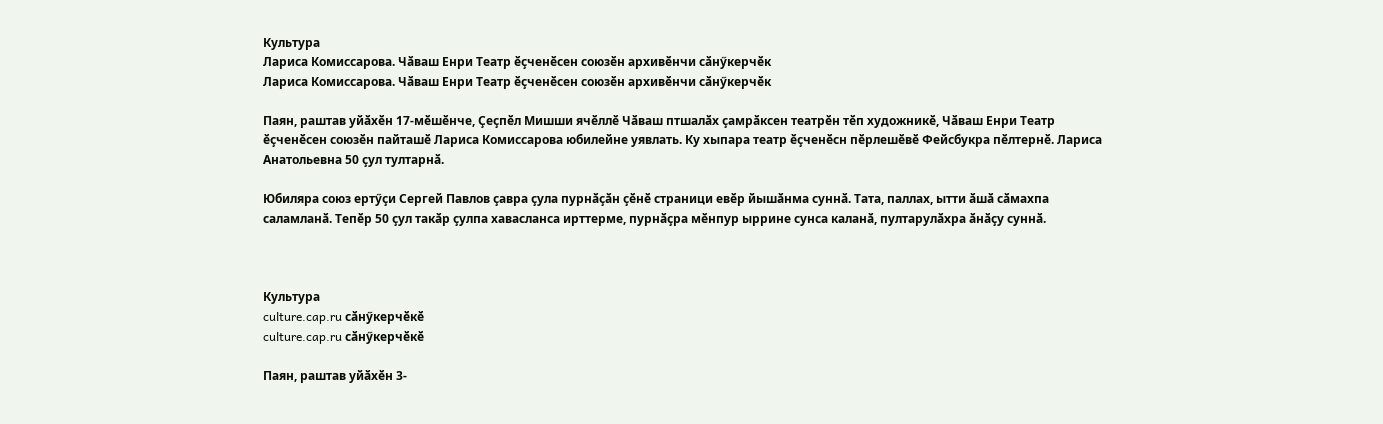Культура
Лариса Комиссарова. Чӑваш Енри Театр ӗҫченӗсен союзӗн архивӗнчи сӑнӳкерчӗк
Лариса Комиссарова. Чӑваш Енри Театр ӗҫченӗсен союзӗн архивӗнчи сӑнӳкерчӗк

Паян, раштав уйӑхӗн 17-мӗшӗнче, Ҫеҫпӗл Мишши ячӗллӗ Чӑваш птшалӑх ҫамрӑксен театрӗн тӗп художникӗ, Чӑваш Енри Театр ӗҫченӗсен союзӗн пайташӗ Лариса Комиссарова юбилейне уявлать. Ку хыпара театр ӗҫченӗсн пӗрлешӗвӗ Фейсбукра пӗлтернӗ. Лариса Анатольевна 50 ҫул тултарнӑ.

Юбиляра союз ертӳҫи Сергей Павлов ҫавра ҫула пурнӑҫӑн ҫӗнӗ страници евӗр йышӑнма суннӑ. Тата, паллах, ытти ӑшӑ сӑмахпа саламланӑ. Тепӗр 50 ҫул такӑр ҫулпа хавасланса ирттерме, пурнӑҫра мӗнпур ыррине сунса каланӑ, пултарулӑхра ӑнӑҫу суннӑ.



Культура
culture.cap.ru сӑнӳкерчӗкӗ
culture.cap.ru сӑнӳкерчӗкӗ

Паян, раштав уйӑхӗн 3-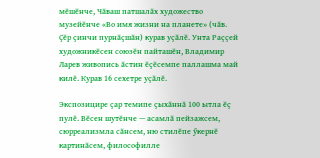мӗшӗнче, Чӑваш патшалӑх художество музейӗнче «Во имя жизни на планете» (чӑв. Ҫӗр ҫинчи пурнӑҫшӑн) курав уҫӑлӗ. Унта Раҫҫей художникӗсен союзӗн пайташӗн, Владимир Ларев живопись ӑстин ӗҫӗсемпе паллашма май килӗ. Курав 16 сехетре уҫӑлӗ.

Экспозицире ҫар темипе ҫыхӑннӑ 100 ытла ӗҫ пулӗ. Вӗсен шутӗнче — асамлӑ пейзажсем, сюрреализмла сӑнсем, ню стилӗпе ӳкернӗ картинӑсем, философилле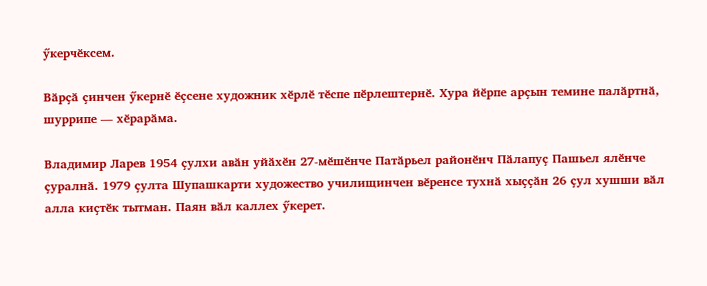ӳкерчӗксем.

Вӑрҫӑ ҫинчен ӳкернӗ ӗҫсене художник хӗрлӗ тӗспе пӗрлештернӗ. Хура йӗрпе арҫын темине палӑртнӑ, шуррипе — хӗрарӑма.

Владимир Ларев 1954 ҫулхи авӑн уйӑхӗн 27-мӗшӗнче Патӑрьел районӗнч Пӑлапуҫ Пашьел ялӗнче ҫуралнӑ. 1979 ҫулта Шупашкарти художество училищинчен вӗренсе тухнӑ хыҫҫӑн 26 ҫул хушши вӑл алла киҫтӗк тытман. Паян вӑл каллех ӳкерет.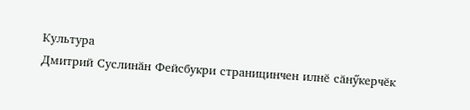Культура
Дмитрий Суслинӑн Фейсбукри страницинчен илнӗ сӑнӳкерчӗк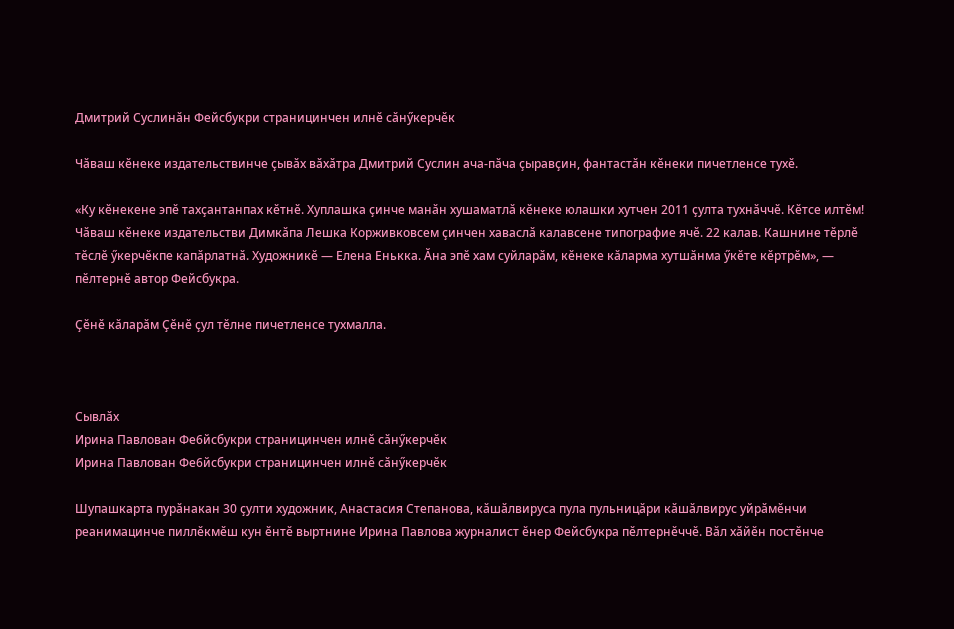Дмитрий Суслинӑн Фейсбукри страницинчен илнӗ сӑнӳкерчӗк

Чӑваш кӗнеке издательствинче ҫывӑх вӑхӑтра Дмитрий Суслин ача-пӑча ҫыравҫин, фантастӑн кӗнеки пичетленсе тухӗ.

«Ку кӗнекене эпӗ тахҫантанпах кӗтнӗ. Хуплашка ҫинче манӑн хушаматлӑ кӗнеке юлашки хутчен 2011 ҫулта тухнӑччӗ. Кӗтсе илтӗм! Чӑваш кӗнеке издательстви Димкӑпа Лешка Корживковсем ҫинчен хаваслӑ калавсене типографие ячӗ. 22 калав. Кашнине тӗрлӗ тӗслӗ ӳкерчӗкпе капӑрлатнӑ. Художникӗ — Елена Енькка. Ӑна эпӗ хам суйларӑм, кӗнеке кӑларма хутшӑнма ӳкӗте кӗртрӗм», — пӗлтернӗ автор Фейсбукра.

Ҫӗнӗ кӑларӑм Ҫӗнӗ ҫул тӗлне пичетленсе тухмалла.



Сывлӑх
Ирина Павлован Фе6йсбукри страницинчен илнӗ сӑнӳкерчӗк
Ирина Павлован Фе6йсбукри страницинчен илнӗ сӑнӳкерчӗк

Шупашкарта пурӑнакан 30 ҫулти художник, Анастасия Степанова, кӑшӑлвируса пула пульницӑри кӑшӑлвирус уйрӑмӗнчи реанимацинче пиллӗкмӗш кун ӗнтӗ выртнине Ирина Павлова журналист ӗнер Фейсбукра пӗлтернӗччӗ. Вӑл хӑйӗн постӗнче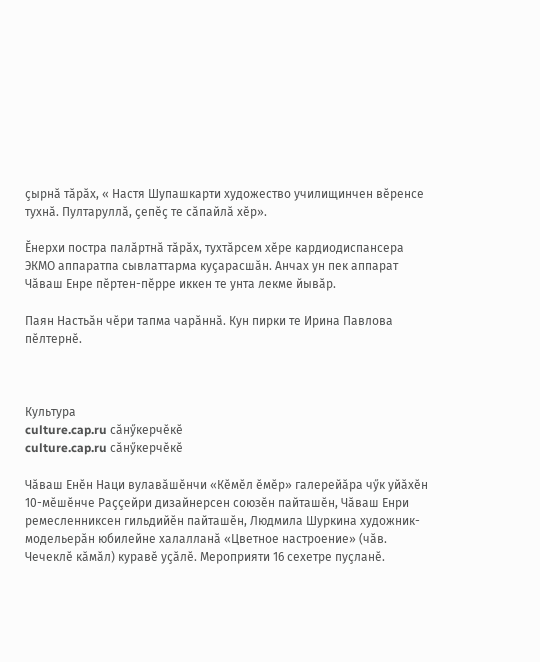ҫырнӑ тӑрӑх, « Настя Шупашкарти художество училищинчен вӗренсе тухнӑ. Пултаруллӑ, ҫепӗҫ те сӑпайлӑ хӗр».

Ӗнерхи постра палӑртнӑ тӑрӑх, тухтӑрсем хӗре кардиодиспансера ЭКМО аппаратпа сывлаттарма куҫарасшӑн. Анчах ун пек аппарат Чӑваш Енре пӗртен-пӗрре иккен те унта лекме йывӑр.

Паян Настьӑн чӗри тапма чарӑннӑ. Кун пирки те Ирина Павлова пӗлтернӗ.



Культура
culture.cap.ru сӑнӳкерчӗкӗ
culture.cap.ru сӑнӳкерчӗкӗ

Чӑваш Енӗн Наци вулавӑшӗнчи «Кӗмӗл ӗмӗр» галерейӑра чӳк уйӑхӗн 10-мӗшӗнче Раҫҫейри дизайнерсен союзӗн пайташӗн, Чӑваш Енри ремесленниксен гильдийӗн пайташӗн, Людмила Шуркина художник-модельерӑн юбилейне халалланӑ «Цветное настроение» (чӑв. Чечеклӗ кӑмӑл) куравӗ уҫӑлӗ. Мероприяти 16 сехетре пуҫланӗ.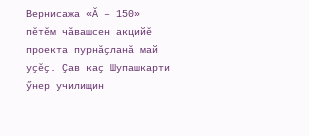Вернисажа «Ӑ – 150» пӗтӗм чӑвашсен акцийӗ проекта пурнӑҫланӑ май уҫӗҫ. Ҫав каҫ Шупашкарти ӳнер училищин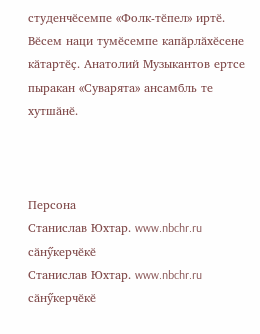студенчӗсемпе «Фолк-тӗпел» иртӗ. Вӗсем наци тумӗсемпе капӑрлӑхӗсене кӑтартӗҫ. Анатолий Музыкантов ертсе пыракан «Суварята» ансамбль те хутшӑнӗ.



Персона
Станислав Юхтар. www.nbchr.ru сӑнӳкерчӗкӗ
Станислав Юхтар. www.nbchr.ru сӑнӳкерчӗкӗ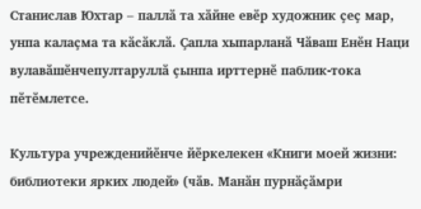Станислав Юхтар – паллӑ та хӑйне евӗр художник ҫеҫ мар, унпа калаҫма та кӑсӑклӑ. Ҫапла хыпарланӑ Чӑваш Енӗн Наци вулавӑшӗнчепултаруллӑ ҫынпа ирттернӗ паблик-тока пӗтӗмлетсе.

Культура учрежденийӗнче йӗркелекен «Книги моей жизни: библиотеки ярких людей» (чӑв. Манӑн пурнӑҫӑмри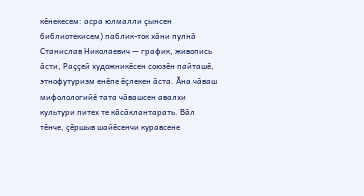кӗнекесем: асра юлмалли ҫынсен библиотекисем) паблик-ток хӑни пулнӑ Станислав Николаевич — график, живопись ӑсти, Раҫҫей художникӗсен союзӗн пайташӗ, этнофутуризм енӗпе ӗҫлекен ӑста. Ӑна чӑваш мифолологийӗ тата чӑвашсен авалхи культури питех те кӑсӑклантарать. Вӑл тӗнче, ҫӗршыв шайӗсенчи куравсене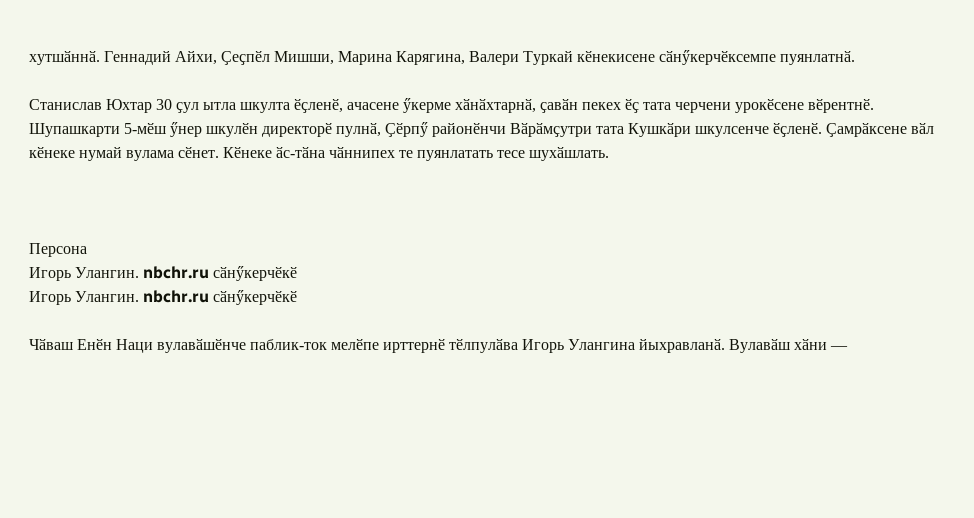хутшӑннӑ. Геннадий Айхи, Ҫеҫпӗл Мишши, Марина Карягина, Валери Туркай кӗнекисене сӑнӳкерчӗксемпе пуянлатнӑ.

Станислав Юхтар 30 ҫул ытла шкулта ӗҫленӗ, ачасене ӳкерме хӑнӑхтарнӑ, ҫавӑн пекех ӗҫ тата черчени урокӗсене вӗрентнӗ. Шупашкарти 5-мӗш ӳнер шкулӗн директорӗ пулнӑ, Ҫӗрпӳ районӗнчи Вӑрӑмҫутри тата Кушкӑри шкулсенче ӗҫленӗ. Ҫамрӑксене вӑл кӗнеке нумай вулама сӗнет. Кӗнеке ӑс-тӑна чӑннипех те пуянлатать тесе шухӑшлать.



Персона
Игорь Улангин. nbchr.ru сӑнӳкерчӗкӗ
Игорь Улангин. nbchr.ru сӑнӳкерчӗкӗ

Чӑваш Енӗн Наци вулавӑшӗнче паблик-ток мелӗпе ирттернӗ тӗлпулӑва Игорь Улангина йыхравланӑ. Вулавӑш хӑни —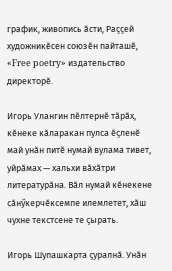график, живопись ӑсти, Раҫҫей художникӗсен союзӗн пайташӗ, «Free poetry» издательство директорӗ.

Игорь Улангин пӗлтернӗ тӑрӑх, кӗнеке кӑларакан пулса ӗҫленӗ май унӑн питӗ нумай вулама тивет, уйрӑмах — хальхи вӑхӑтри литературӑна. Вӑл нумай кӗнекене сӑнӳкерчӗксемпе илемлетет, хӑш чухне текстсене те ҫырать.

Игорь Шупашкарта ҫуралнӑ. Унӑн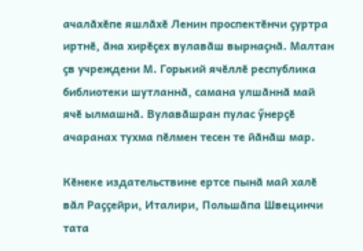ачалӑхӗпе яшлӑхӗ Ленин проспектӗнчи ҫуртра иртнӗ, ӑна хирӗҫех вулавӑш вырнаҫнӑ. Малтан ҫв учреждени М. Горький ячӗллӗ республика библиотеки шутланнӑ, самана улшӑннӑ май ячӗ ылмашнӑ. Вулавӑшран пулас ӳнерҫӗ ачаранах тухма пӗлмен тесен те йӑнӑш мар.

Кӗнеке издательствине ертсе пынӑ май халӗ вӑл Раҫҫейри, Италири, Польшӑпа Швецинчи тата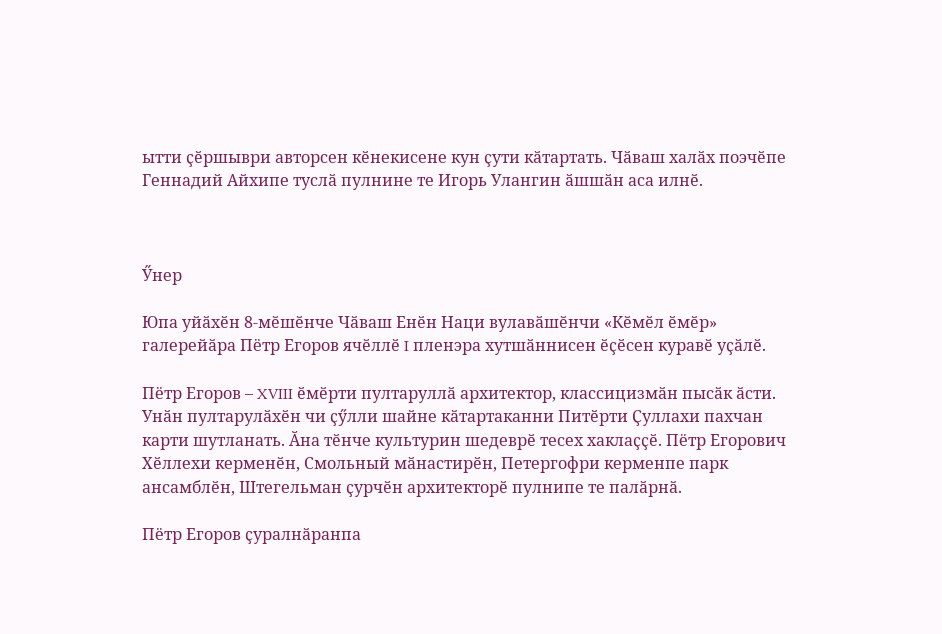ытти ҫӗршыври авторсен кӗнекисене кун ҫути кӑтартать. Чӑваш халӑх поэчӗпе Геннадий Айхипе туслӑ пулнине те Игорь Улангин ӑшшӑн аса илнӗ.



Ӳнер

Юпа уйӑхӗн 8-мӗшӗнче Чӑваш Енӗн Наци вулавӑшӗнчи «Кӗмӗл ӗмӗр» галерейӑра Пётр Егоров ячӗллӗ I пленэра хутшӑннисен ӗҫӗсен куравӗ уҫӑлӗ.

Пётр Eгоров – XVIII ӗмӗрти пултаруллӑ архитектор, классицизмӑн пысӑк ӑсти. Унӑн пултарулӑхӗн чи ҫӳлли шайне кӑтартаканни Питӗрти Ҫуллахи пахчан карти шутланать. Ӑна тӗнче культурин шедеврӗ тесех хаклаҫҫӗ. Пётр Егорович Хӗллехи керменӗн, Смольный мӑнастирӗн, Петергофри керменпе парк ансамблӗн, Штегельман ҫурчӗн архитекторӗ пулнипе те палӑрнӑ.

Пётр Егоров ҫуралнӑранпа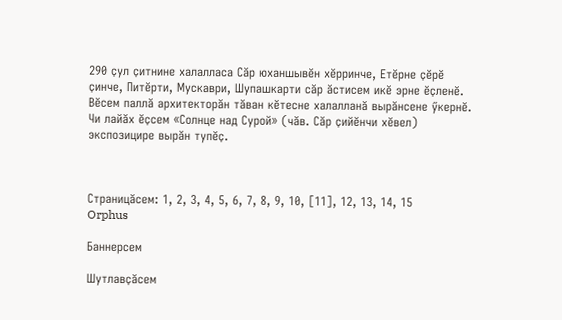290 ҫул ҫитнине халалласа Сӑр юханшывӗн хӗрринче, Етӗрне ҫӗрӗ ҫинче, Питӗрти, Мускаври, Шупашкарти сӑр ӑстисем икӗ эрне ӗҫленӗ. Вӗсем паллӑ архитекторӑн тӑван кӗтесне халалланӑ вырӑнсене ӳкернӗ. Чи лайӑх ӗҫсем «Солнце над Сурой» (чӑв. Сӑр ҫийӗнчи хӗвел) экспозицире вырӑн тупӗҫ.



Страницӑсем: 1, 2, 3, 4, 5, 6, 7, 8, 9, 10, [11], 12, 13, 14, 15
Orphus

Баннерсем

Шутлавҫӑсем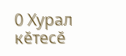0 Хурал кӗтесӗ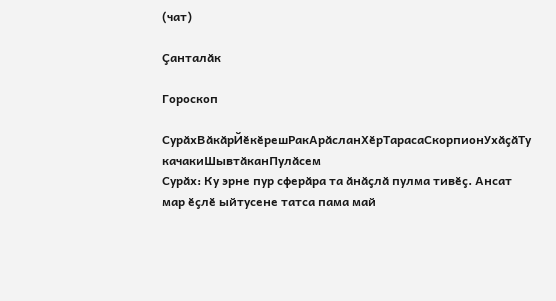(чат)

Ҫанталӑк

Гороскоп

СурӑхВӑкӑрЙӗкӗрешРакАрӑсланХӗрТарасаСкорпионУхӑҫӑТу качакиШывтӑканПулӑсем
Сурӑх: Ку эрне пур сферӑра та ӑнӑҫлӑ пулма тивӗҫ. Ансат мар ӗҫлӗ ыйтусене татса пама май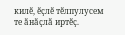килӗ, ӗҫлӗ тӗлпулусем те ӑнӑҫлӑ иртӗҫ.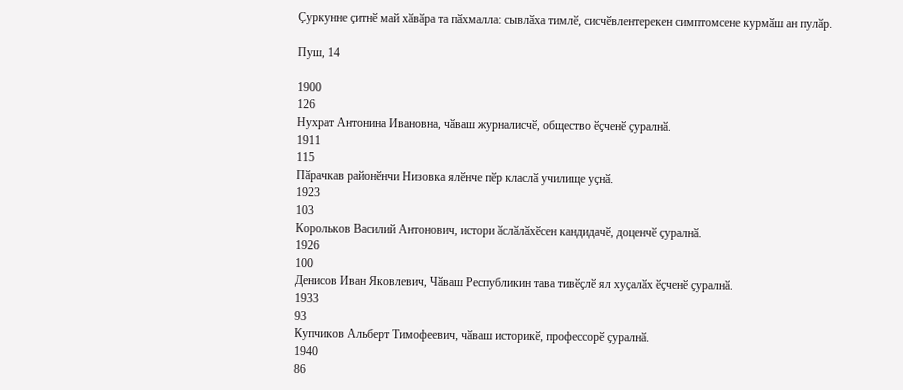Ҫуркунне ҫитнӗ май хӑвӑра та пӑхмалла: сывлӑха тимлӗ, сисчӗвлентерекен симптомсене курмӑш ан пулӑр.

Пуш, 14

1900
126
Нухрат Антонина Ивановна, чӑваш журналисчӗ, общество ӗҫченӗ ҫуралнӑ.
1911
115
Пӑрачкав районӗнчи Низовка ялӗнче пӗр класлӑ училище уҫнӑ.
1923
103
Корольков Василий Антонович, истори ӑслӑлӑхӗсен кандидачӗ, доценчӗ ҫуралнӑ.
1926
100
Денисов Иван Яковлевич, Чӑваш Республикин тава тивӗҫлӗ ял хуҫалӑх ӗҫченӗ ҫуралнӑ.
1933
93
Купчиков Альберт Тимофеевич, чӑваш историкӗ, профессорӗ ҫуралнӑ.
1940
86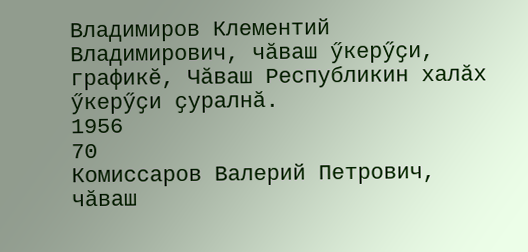Владимиров Клементий Владимирович, чӑваш ӳкерӳҫи, графикӗ, Чӑваш Республикин халӑх ӳкерӳҫи ҫуралнӑ.
1956
70
Комиссаров Валерий Петрович, чӑваш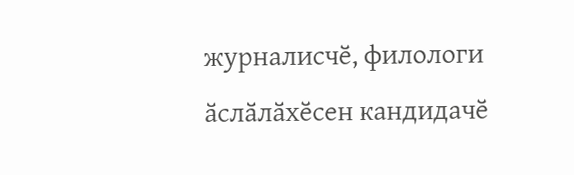журналисчӗ, филологи ӑслӑлӑхӗсен кандидачӗ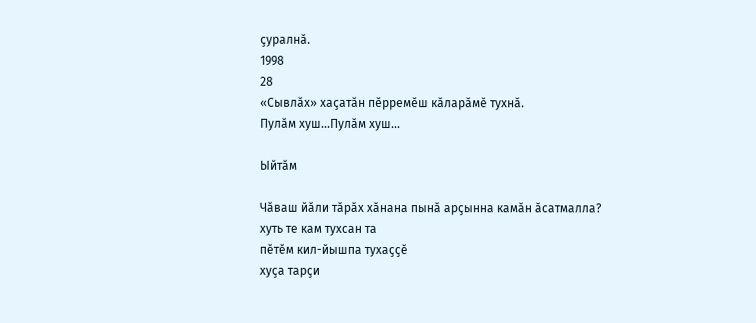ҫуралнӑ.
1998
28
«Сывлӑх» хаҫатӑн пӗрремӗш кӑларӑмӗ тухнӑ.
Пулӑм хуш...Пулӑм хуш...

Ыйтӑм

Чӑваш йӑли тӑрӑх хӑнана пынӑ арҫынна камӑн ӑсатмалла?
хуть те кам тухсан та
пӗтӗм кил-йышпа тухаҫҫӗ
хуҫа тарҫи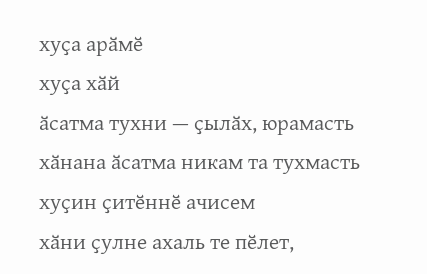хуҫа арӑмӗ
хуҫа хӑй
ӑсатма тухни — ҫылӑх, юрамасть
хӑнана ӑсатма никам та тухмасть
хуҫин ҫитӗннӗ ачисем
хӑни ҫулне ахаль те пӗлет,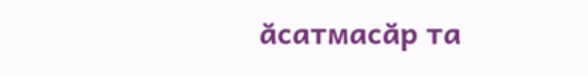ӑсатмасӑр та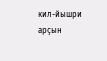кил-йышри арҫын